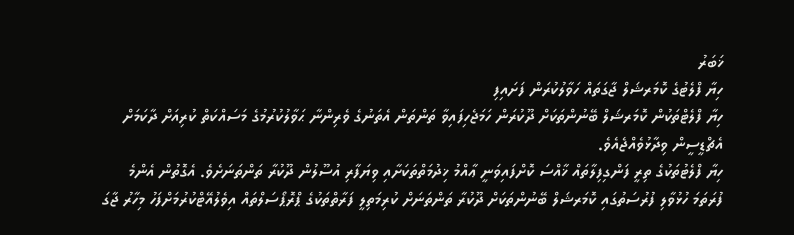ޚަބަރު
ހިޔާ ފްލެޓުގެ ކޮމަރޝަލް ޖާގަތައް ހަވާލުކުރަން ފަށައިފި
ހިޔާ ފްލެޓްތަކުން ކޮމަރޝަލް ބޭނުންތަކަށް ދޫކުރަން ހަމަޖެހިފައިވާ ތަންތަން އެތަނުގެ ވެރިންނާ ޙަވާލުކުރުމުގެ މަސައްކަތް ކުރިއަށް ދާކަމަށް އެޗްޑީސީން ވިދާޅުވެއްޖެއެވެ.
ހިޔާ ފްލެޓުތަކުގެ ތިރީ ފަންގިފިލާތައް ޚާއްސަ ކޮށްފައިވަނީ ޢާއްމު ޚިދުމަތްތަކަށާއި ވިޔަފާރި އުސޫލުން ދޫކުރާ ތަންތަނަށެވެ. އެގޮތުން އެންމެ ފުރަތަމަ ހުޅުވާލި ފުރުސަތުގައި ކޮމަރޝަލް ބޭނުންތަކަށް ދޫކުރާ ތަންތަނަށް ކުރިމަތިލީ ފަރާތްތަކުގެ ޕްރޮޕޯސަލްތައް އިވެލުއޭޓްކުރުމަށްފަހު މިހާރު ޖާގަ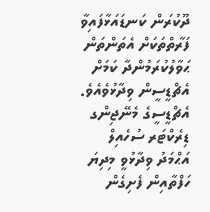ދޫކުރަން ކަނޑައަޅާފައިވާ ފަރާތްތަކަށް އެތަންތަން ޙަވާލުކުރަމުންދާ ކަމަށް އެޗްޑީސީން ވިދާޅުވެއެވެ.
އެޗްޑީސީގެ މެނޭޖިންގ ޑިރެކްޓަރ ސުހެއިލް އަޙްމަދު ވިދާޅުވީ މިދިޔަ ހަފްތާއިން ފެށިގެން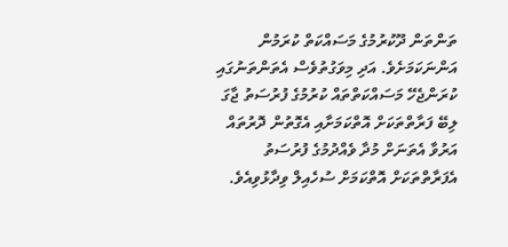ތަންތަން ދޫކުރުމުގެ މަސައްކަތް ކުރަމުން އަންނަކަމަށެވެ. އަދި މިވަގުތުވެސް އެތަންތަނުގައި ކުރަންޖެހޭ މަސައްކަތްތައް ކުރުމުގެ ފުރުސަތު ޖާގަ ލިބޭ ފަރާތްތަކަށް އޮތްކަމަށާއި އެގޮތުން ދޮރުތައް އަރުވާ އެތަނަށް މުދާ ވެއްދުމުގެ ފުރުސަތު އެފަރާތްތަކަށް އޮތްކަމަށް ސުހެއިލް ވިދާޅުވިއެވެ.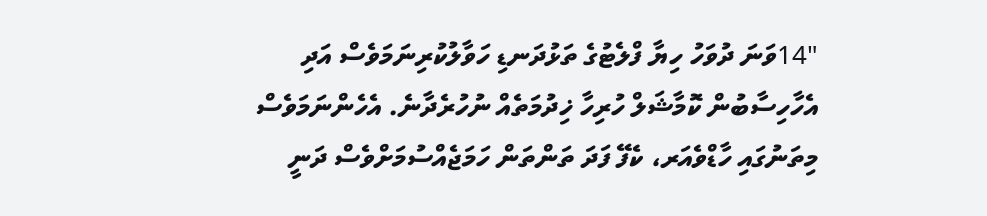"14ވަނަ ދުވަހު ހިޔާ ފްލެޓުގެ ތަޅުދަނޑި ހަވާލުކުރިނަމަވެސް އަދި އެހާހިސާބުން ކޮމާޝަލް ހުރިހާ ޚިދުމަތެއް ނުހުރެދާނެ. އެހެންނަމަވެސް މިތަނުގައި ހާޑްވެއަރ، ކެފޭ ފަދަ ތަންތަން ހަމަޖެއްސުމަށްވެސް ދަނީ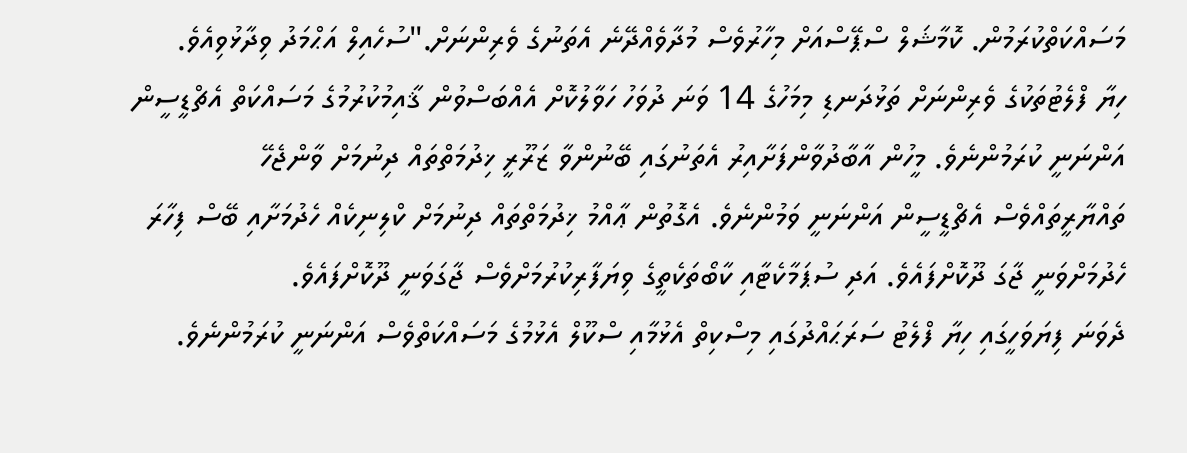މަސައްކަތްކުރަމުން. ކޮމާޝަލް ސްޕޭސްއަށް މިހާރުވެސް މުދާވެއްދޭނެ އެތަނުގެ ވެރިންނަށް."ސުހެއިލް އަޙްމަދު ވިދާޅުވިއެވެ.
ހިޔާ ފްލެޓުތަކުގެ ވެރިންނަށް ތަޅުދަނޑި މިމަހުގެ 14 ވަނަ ދުވަހު ހަވާލުކޮށް އެއްބަސްވުން ޤާއިމުކުރުމުގެ މަސައްކަތް އެޗްޑީސީން އަންނަނީ ކުރަމުންނެވެ. މީހުން އާބާދުވާންފަށާއިރު އެތަނުގައި ބޭނުންވާ ޒަރޫރީ ޚިދުމަތްތައް ދިނުމަށް ވާންޖެހޭ ތައްޔާރީތައްވެސް އެޗްޑީސީން އަންނަނީ ވަމުންނެވެ. އެގޮތުން ޢާއްމު ޚިދުމަތްތައް ދިނުމަށް ކްލިނިކެއް ހެދުމަށާއި ބޭސް ފިހާރަ ހެދުމަށްވަނީ ޖާގަ ދޫކޮށްފައެވެ. އަދި ސުޕަމާކެޓާއި ކާބޯތަކެތީގެ ވިޔަފާރިކުރުމަށްވެސް ޖާގަވަނީ ދޫކޮށްފައެވެ.
ދެވަނަ ފިޔަވަހީގައި ހިޔާ ފްލެޓު ސަރަޙައްދުގައި މިސްކިތް އެޅުމާއި ސްކޫލް އެޅުމުގެ މަސައްކަތްވެސް އަންނަނީ ކުރަމުންނެވެ.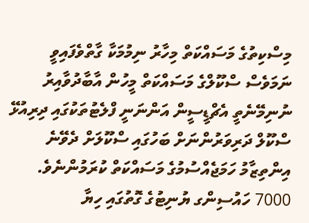މިސްކިތުގެ މަސައްކަތް މިހާރު ނިމުމަކާ ގާތްވެފައިވީ ނަމަވެސް ސްކޫލްގެ މަސައްކަތް މީހުން އާބާދުވާއިރު ނުނިމޭނެތީ އެޗްޑީސީން އަންނަނީ ފްލެޓުތަކުގައި ދިރިއުޅޭ ސްކޫލް ދަރިވަރުންނަށް ބަހުގައި ސްކޫލަށް ދެވޭނެ އިންތިޒާމު ހަމަޖެއްސުމުގެ މަސައްކަތް ކުރަމުންނެވެ.
7000 ހައުސިންގ ޔުނިޓުގެ ގޮތުގައި ހިޔާ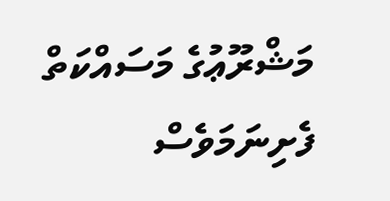މަޝްރޫޢުގެ މަސައްކަތް ފެށިނަމަވެސް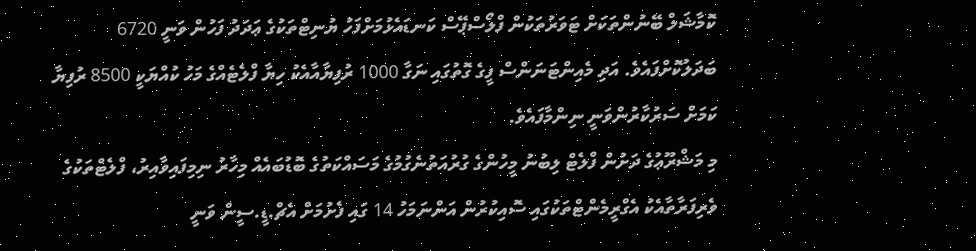ކޮމާޝަލް ބޭނުންތަކަށް ޓަވަރުތަކުން ފްލޯސްޕޭސް ކަނޑައެޅުމަށްފަހު ޔުނިޓްތަކުގެ ޢަދަދު ފަހުން ވަނީ 6720 ބަދަލުކޮށްފައެވެ. އަދި މެއިންޓަނަންސް ފީގެ ގޮތުގައި ނަގާ 1000 ރުފިޔާއާއެކު ހިޔާ ފްލެޓެއްގެ މަހު ކުއްޔަކީ 8500 ރުފިޔާ ކަމަށް ސަރުކާރުންވަނީ ނިންމާފައެވެ.
މި މަޝްރޫޢުގެ ދަށުން ފްލެޓް ލިބުނު މީހުންގެ ގުރުއަތުނެގުމުގެ މަސައްކަތުގެ ބޮޑުބައެއް މިހާރު ނިމިފައިވާއިރު، ފްލެޓްތަކުގެ ވެރިފަރާތާއެކު އެގްރީމެންޓްތަކުގައި ސޮއިކުރުން އަންނަމަހު 14 ގައި ފެށުމަށް އެޗް.ޑީ.ސީން ވަނީ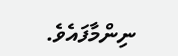ނިންމާފައެވެ.